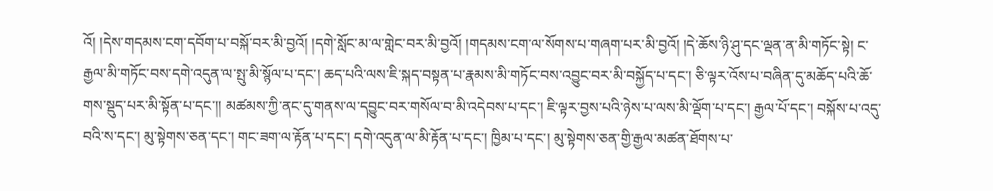འོ། །དེས་གདམས་ངག་དབོག་པ་བསྐོ་བར་མི་བྱའོ། །དགེ་སློང་མ་ལ་གླེང་བར་མི་བྱའོ། །གདམས་ངག་ལ་སོགས་པ་གཞག་པར་མི་བྱའོ། །དེ་ཆོས་ཉི་ཤུ་དང་ལྡན་ན་མི་གཏོང་སྟེ། ང་རྒྱལ་མི་གཏོང་བས་དགེ་འདུན་ལ་སྤུ་མི་སྙོལ་པ་དང་། ཆད་པའི་ལས་ཇི་སྐད་བསྟན་པ་རྣམས་མི་གཏོང་བས་འབྱུང་བར་མི་བསྐྱོད་པ་དང་། ཅི་ལྟར་འོས་པ་བཞིན་དུ་མཆོད་པའི་ཆོ་གས་སྡུད་པར་མི་སྟོན་པ་དང་།། མཚམས་ཀྱི་ནང་དུ་གནས་ལ་དབྱུང་བར་གསོལ་བ་མི་འདེབས་པ་དང་། ཇི་ལྟར་བྱས་པའི་ཉེས་པ་ལས་མི་ལྡོག་པ་དང་། རྒྱལ་པོ་དང་། བསྐོས་པ་འདུ་བའི་ས་དང་། མུ་སྟེགས་ཅན་དང་། གང་ཟག་ལ་རྟོན་པ་དང་། དགེ་འདུན་ལ་མི་རྟོན་པ་དང་། ཁྱིམ་པ་དང་། མུ་སྟེགས་ཅན་གྱི་རྒྱལ་མཚན་ཐོགས་པ་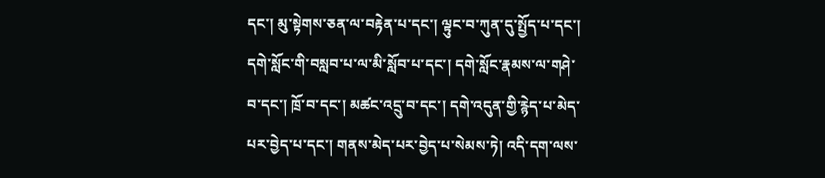དང་། མུ་སྟེགས་ཅན་ལ་བརྟེན་པ་དང་། ལྟུང་བ་ཀུན་དུ་སྤྱོད་པ་དང་། དགེ་སློང་གི་བསླབ་པ་ལ་མི་སློབ་པ་དང་། དགེ་སློང་རྣམས་ལ་གཤེ་བ་དང་། ཁྲོ་བ་དང་། མཚང་འདྲུ་བ་དང་། དགེ་འདུན་གྱི་རྙེད་པ་མེད་པར་བྱེད་པ་དང་། གནས་མེད་པར་བྱེད་པ་སེམས་ཏེ། འདི་དག་ལས་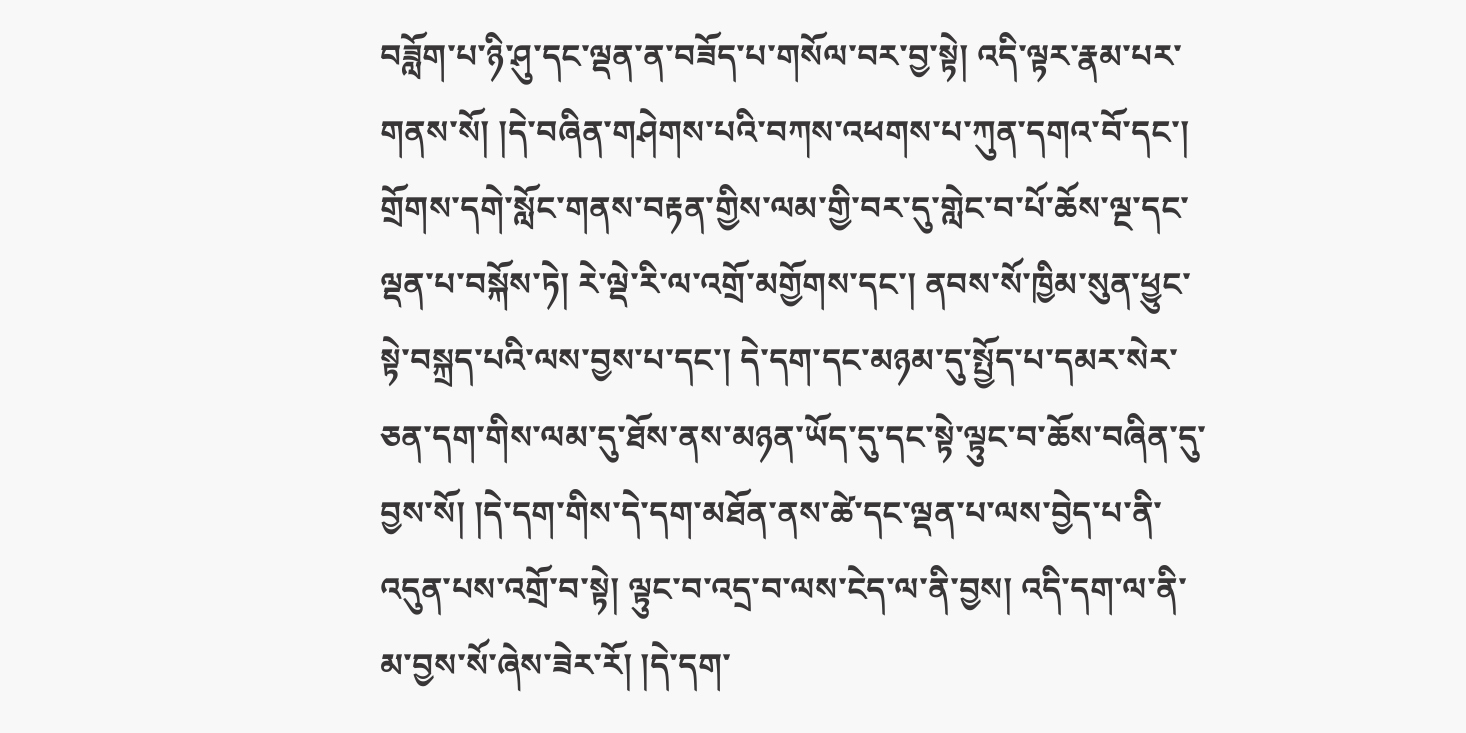བཟློག་པ་ཉི་ཤུ་དང་ལྡན་ན་བཟོད་པ་གསོལ་བར་བྱ་སྟེ། འདི་ལྟར་རྣམ་པར་གནས་སོ། །དེ་བཞིན་གཤེགས་པའི་བཀས་འཕགས་པ་ཀུན་དགའ་བོ་དང་། གྲོགས་དགེ་སློང་གནས་བརྟན་གྱིས་ལམ་གྱི་བར་དུ་གླེང་བ་པོ་ཆོས་ལྔ་དང་ལྡན་པ་བསྐོས་ཏེ། རེ་ལྡེ་རི་ལ་འགྲོ་མགྱོགས་དང་། ནབས་སོ་ཁྱིམ་སུན་ཕྱུང་སྟེ་བསྐྲད་པའི་ལས་བྱས་པ་དང་། དེ་དག་དང་མཉམ་དུ་སྤྱོད་པ་དམར་སེར་ཅན་དག་གིས་ལམ་དུ་ཐོས་ནས་མཉན་ཡོད་དུ་དང་སྟེ་ལྟུང་བ་ཆོས་བཞིན་དུ་བྱས་སོ། །དེ་དག་གིས་དེ་དག་མཐོན་ནས་ཚེ་དང་ལྡན་པ་ལས་བྱེད་པ་ནི་འདུན་པས་འགྲོ་བ་སྟེ། ལྟུང་བ་འདྲ་བ་ལས་ངེད་ལ་ནི་བྱས། འདི་དག་ལ་ནི་མ་བྱས་སོ་ཞེས་ཟེར་རོ། །དེ་དག་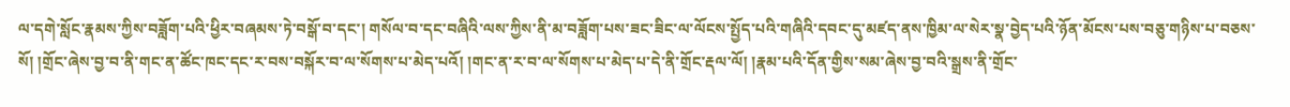ལ་དགེ་སློང་རྣམས་ཀྱིས་བཟློག་པའི་ཕྱིར་བཞམས་ཏེ་བསྒོ་བ་དང་། གསོལ་བ་དང་བཞིའི་ལས་ཀྱིས་ནི་མ་བཟློག་པས་ཟང་ཟིང་ལ་ལོངས་སྤྱོད་པའི་གཞིའི་དབང་དུ་མཛད་ནས་ཁྱིམ་ལ་སེར་སྣ་བྱེད་པའི་ཉོན་མོངས་པས་བཅུ་གཉིས་པ་བཅས་སོ། །གྲོང་ཞེས་བྱ་བ་ནི་གང་ན་ཚོང་ཁང་དང་ར་བས་བསྐོར་བ་ལ་སོགས་པ་མེད་པའོ། །གང་ན་ར་བ་ལ་སོགས་པ་མེད་པ་དེ་ནི་གྲོང་རྡལ་ལོ། །རྣམ་པའི་དོན་གྱིས་སམ་ཞེས་བྱ་བའི་སྒྲས་ནི་གྲོང་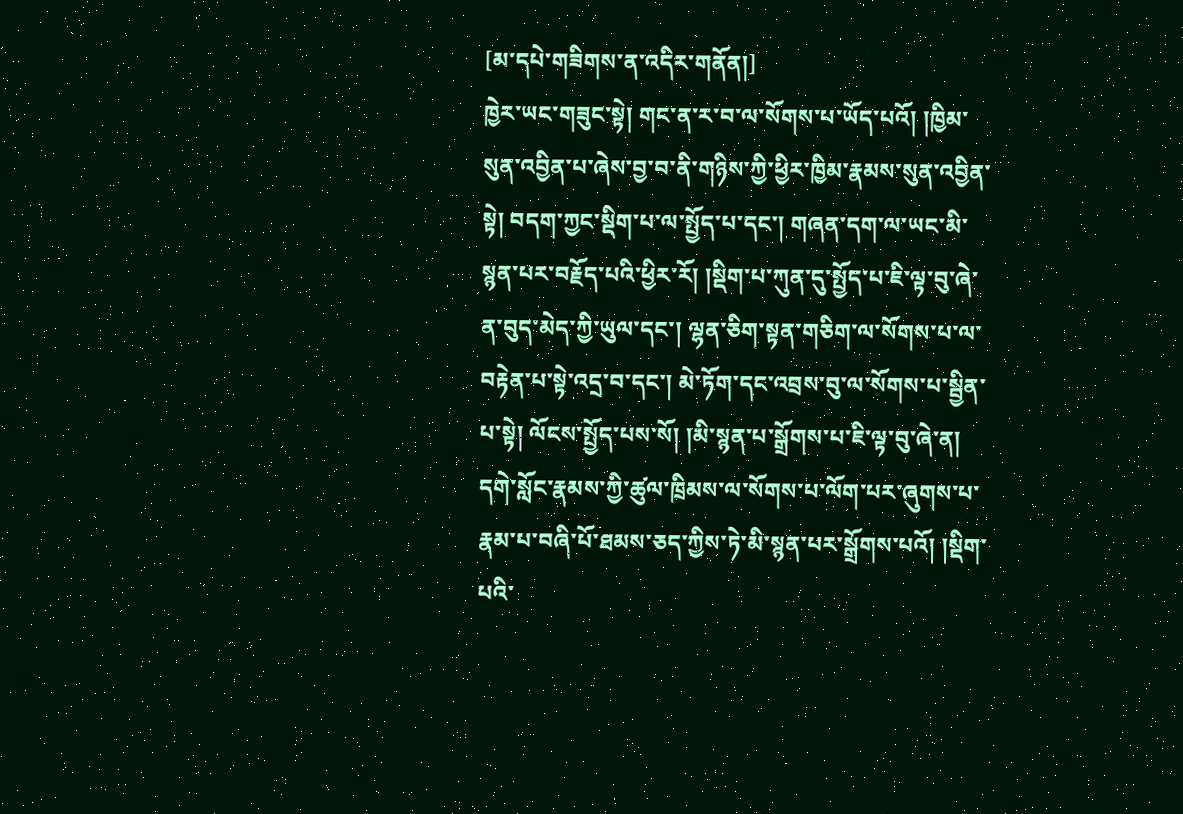[མ་དཔེ་གཟིགས་ན་འདིར་གནོན།]
ཁྱེར་ཡང་གཟུང་སྟེ། གང་ན་ར་བ་ལ་སོགས་པ་ཡོད་པའོ། །ཁྱིམ་སུན་འབྱིན་པ་ཞེས་བྱ་བ་ནི་གཉིས་ཀྱི་ཕྱིར་ཁྱིམ་རྣམས་སུན་འབྱིན་སྟེ། བདག་ཀྱང་སྡིག་པ་ལ་སྤྱོད་པ་དང་། གཞན་དག་ལ་ཡང་མི་སྙན་པར་བརྗོད་པའི་ཕྱིར་རོ། །སྡིག་པ་ཀུན་དུ་སྤྱོད་པ་ཇི་ལྟ་བུ་ཞེ་ན་བུད་མེད་ཀྱི་ཡུལ་དང་། ལྷན་ཅིག་སྟན་གཅིག་ལ་སོགས་པ་ལ་བརྟེན་པ་སྟེ་འདྲ་བ་དང་། མེ་ཏོག་དང་འབྲས་བུ་ལ་སོགས་པ་སྦྱིན་པ་སྟེ། ལོངས་སྤྱོད་པས་སོ། །མི་སྙན་པ་སྒྲོགས་པ་ཇི་ལྟ་བུ་ཞེ་ན། དགེ་སློང་རྣམས་ཀྱི་ཚུལ་ཁྲིམས་ལ་སོགས་པ་ལོག་པར་ཞུགས་པ་རྣམ་པ་བཞི་པོ་ཐམས་ཅད་ཀྱིས་ཏེ་མི་སྙན་པར་སྒྲོགས་པའོ། །སྡིག་པའི་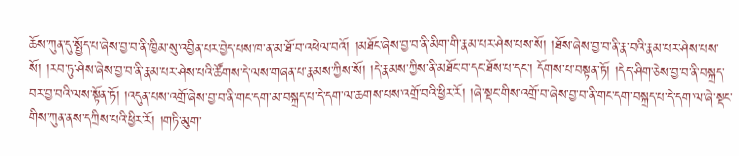ཆོས་ཀུན་དུ་སྤྱོད་པ་ཞེས་བྱ་བ་ནི་ཁྱིམ་སུ་འབྱིན་པར་བྱེད་པས་ཁ་ན་མ་ཐོ་བ་འཕེལ་བའོ། །མཐོང་ཞེས་བྱ་བ་ནི་མིག་གི་རྣམ་པར་ཤེས་པས་སོ། །ཐོས་ཞེས་བྱ་བ་ནི་རྣ་བའི་རྣམ་པར་ཤེས་པས་སོ། །རབ་ཏུ་ཤེས་ཞེས་བྱ་བ་ནི་རྣམ་པར་ཤེས་པའི་ཚོགས་དེ་ལས་གཞན་པ་རྣམས་ཀྱིས་སོ། །དེ་རྣམས་ཀྱིས་ནི་མཐོང་བ་དང་ཐོས་པ་དང་། དོགས་པ་བསྟན་ཏོ། །དེད་ཤིག་ཅེས་བྱ་བ་ནི་བསྐྲད་བར་བྱ་བའི་ལས་སྟོན་ཏོ། །འདུན་པས་འགྲོ་ཞེས་བྱ་བ་ནི་གང་དག་མ་བསྐྲད་པ་དེ་དག་ལ་ཆགས་པས་འགྲོ་བའི་ཕྱིར་རོ། །ཞེ་སྡང་གིས་འགྲོ་བ་ཞེས་བྱ་བ་ནི་གང་དག་བསྐྲད་པ་དེ་དག་ལ་ཞེ་སྡང་གིས་ཀུན་ནས་དཀྲིས་པའི་ཕྱིར་རོ། །གཏི་མུག་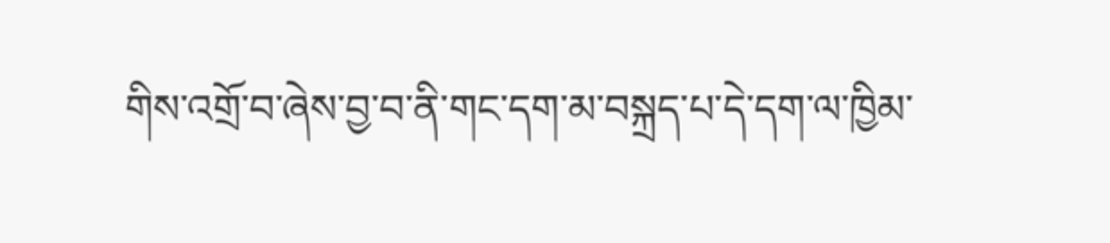གིས་འགྲོ་བ་ཞེས་བྱ་བ་ནི་གང་དག་མ་བསྐྲད་པ་དེ་དག་ལ་ཁྱིམ་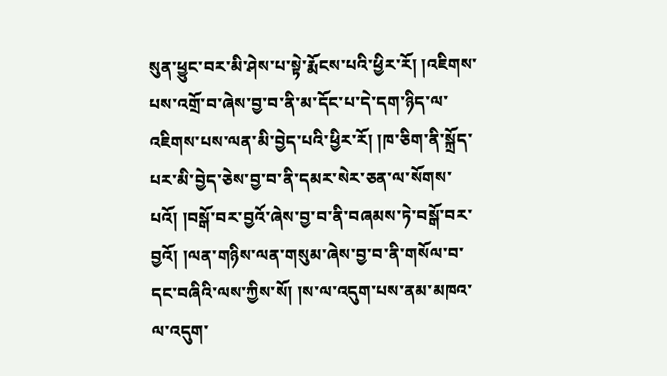སུན་ཕྱུང་བར་མི་ཤེས་པ་སྟེ་རྨོངས་པའི་ཕྱིར་རོ། །འཇིགས་པས་འགྲོ་བ་ཞེས་བྱ་བ་ནི་མ་དོང་པ་དེ་དག་ཉིད་ལ་འཇིགས་པས་ལན་མི་བྱེད་པའི་ཕྱིར་རོ། །ཁ་ཅིག་ནི་སྐྲོད་པར་མི་བྱེད་ཅེས་བྱ་བ་ནི་དམར་སེར་ཅན་ལ་སོགས་པའོ། །བསྒོ་བར་བྱའོ་ཞེས་བྱ་བ་ནི་བཞམས་ཏེ་བསྒོ་བར་བྱའོ། །ལན་གཉིས་ལན་གསུམ་ཞེས་བྱ་བ་ནི་གསོལ་བ་དང་བཞིའི་ལས་ཀྱིས་སོ། །ས་ལ་འདུག་པས་ནམ་མཁའ་ལ་འདུག་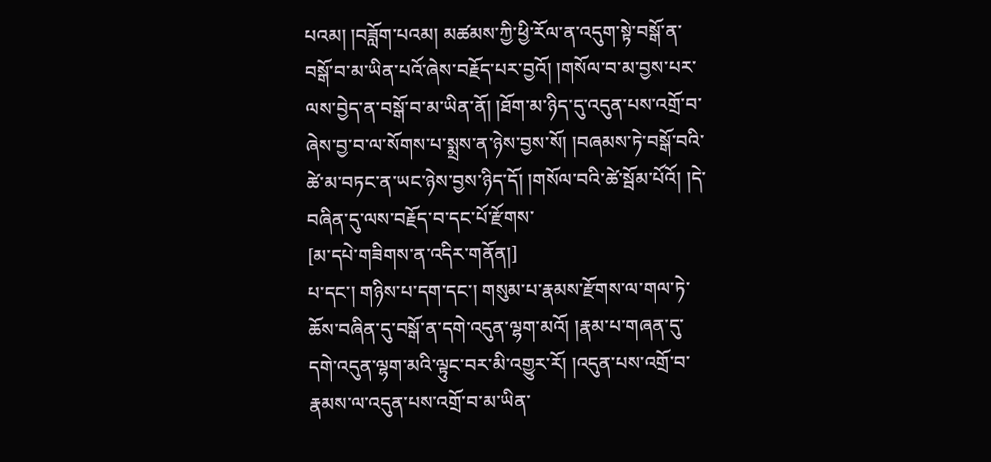པའམ། །བཟློག་པའམ། མཚམས་ཀྱི་ཕྱི་རོལ་ན་འདུག་སྟེ་བསྒོ་ན་བསྒོ་བ་མ་ཡིན་པའོ་ཞེས་བརྗོད་པར་བྱའོ། །གསོལ་བ་མ་བྱས་པར་ལས་བྱེད་ན་བསྒོ་བ་མ་ཡིན་ནོ། །ཐོག་མ་ཉིད་དུ་འདུན་པས་འགྲོ་བ་ཞེས་བྱ་བ་ལ་སོགས་པ་སྨྲས་ན་ཉེས་བྱས་སོ། །བཞམས་ཏེ་བསྒོ་བའི་ཚེ་མ་བཏང་ན་ཡང་ཉེས་བྱས་ཉིད་དོ། །གསོལ་བའི་ཚེ་སྦོམ་པོའོ། །དེ་བཞིན་དུ་ལས་བརྗོད་བ་དང་པོ་རྫོགས་
[མ་དཔེ་གཟིགས་ན་འདིར་གནོན།]
པ་དང་། གཉིས་པ་དག་དང་། གསུམ་པ་རྣམས་རྫོགས་ལ་གལ་ཏེ་ཆོས་བཞིན་དུ་བསྒོ་ན་དགེ་འདུན་ལྷག་མའོ། །རྣམ་པ་གཞན་དུ་དགེ་འདུན་ལྷག་མའི་ལྟུང་བར་མི་འགྱུར་རོ། །འདུན་པས་འགྲོ་བ་རྣམས་ལ་འདུན་པས་འགྲོ་བ་མ་ཡིན་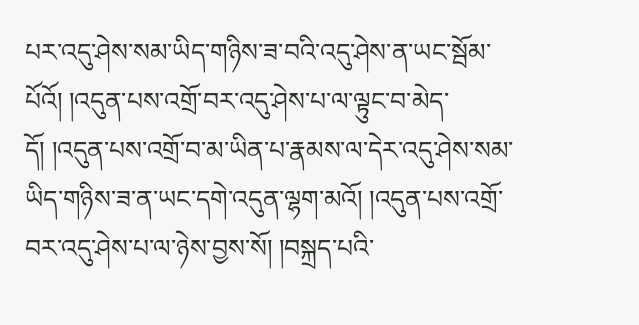པར་འདུ་ཤེས་སམ་ཡིད་གཉིས་ཟ་བའི་འདུ་ཤེས་ན་ཡང་སྦོམ་པོའོ། །འདུན་པས་འགྲོ་བར་འདུ་ཤེས་པ་ལ་ལྟུང་བ་མེད་དོ། །འདུན་པས་འགྲོ་བ་མ་ཡིན་པ་རྣམས་ལ་དེར་འདུ་ཤེས་སམ་ཡིད་གཉིས་ཟ་ན་ཡང་དགེ་འདུན་ལྷག་མའོ། །འདུན་པས་འགྲོ་བར་འདུ་ཤེས་པ་ལ་ཉེས་བྱས་སོ། །བསྐྲད་པའི་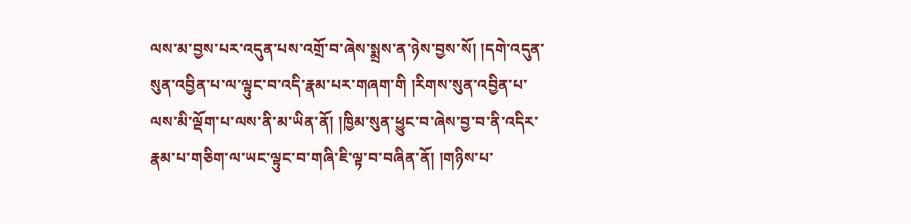ལས་མ་བྱས་པར་འདུན་པས་འགྲོ་བ་ཞེས་སྨྲས་ན་ཉེས་བྱས་སོ། །དགེ་འདུན་སུན་འབྱིན་པ་ལ་ལྟུང་བ་འདི་རྣམ་པར་གཞག་གི །རིགས་སུན་འབྱིན་པ་ལས་མི་ལྡོག་པ་ལས་ནི་མ་ཡིན་ནོ། །ཁྱིམ་སུན་ཕྱུང་བ་ཞེས་བྱ་བ་ནི་འདིར་རྣམ་པ་གཅིག་ལ་ཡང་ལྟུང་བ་གཞི་ཇི་ལྟ་བ་བཞིན་ནོ། །གཉིས་པ་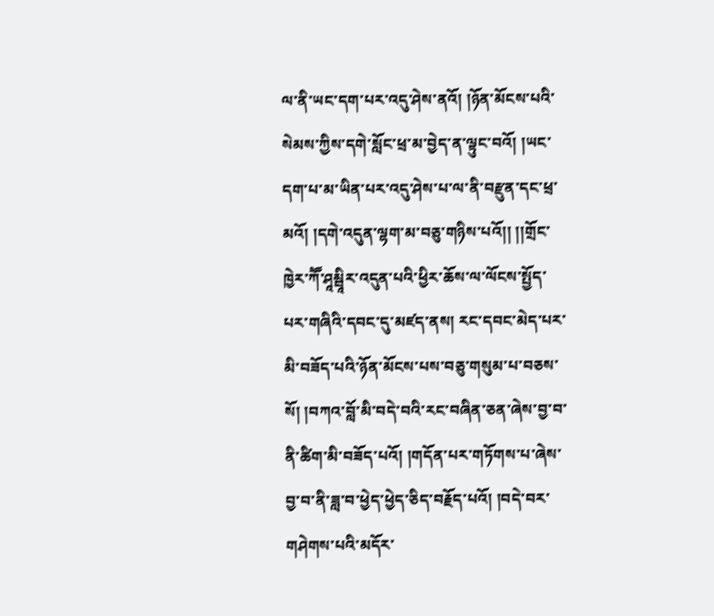ལ་ནི་ཡང་དག་པར་འདུ་ཤེས་ནའོ། །ཉོན་མོངས་པའི་སེམས་ཀྱིས་དགེ་སློང་ཕྲ་མ་བྱེད་ན་ལྟུང་བའོ། །ཡང་དག་པ་མ་ཡིན་པར་འདུ་ཤེས་པ་ལ་ནི་བརྫུན་དང་ཕྲ་མའོ། །དགེ་འདུན་ལྷག་མ་བཅུ་གཉིས་པའོ།། །།གྲོང་ཁྱེར་ཀཽ་ཤཱམྦཱིར་འདུན་པའི་ཕྱིར་ཆོས་ལ་ལོངས་སྤྱོད་པར་གཞིའི་དབང་དུ་མཛད་ནས། རང་དབང་མེད་པར་མི་བཟོད་པའི་ཉོན་མོངས་པས་བཅུ་གསུམ་པ་བཅས་སོ། །བཀའ་བློ་མི་བདེ་བའི་རང་བཞིན་ཅན་ཞེས་བྱ་བ་ནི་ཚིག་མི་བཟོད་པའོ། །གདོན་པར་གཏོགས་པ་ཞེས་བྱ་བ་ནི་ཟླ་བ་ཕྱེད་ཕྱེད་ཅིད་བརྗོད་པའོ། །བདེ་བར་གཤེགས་པའི་མདོར་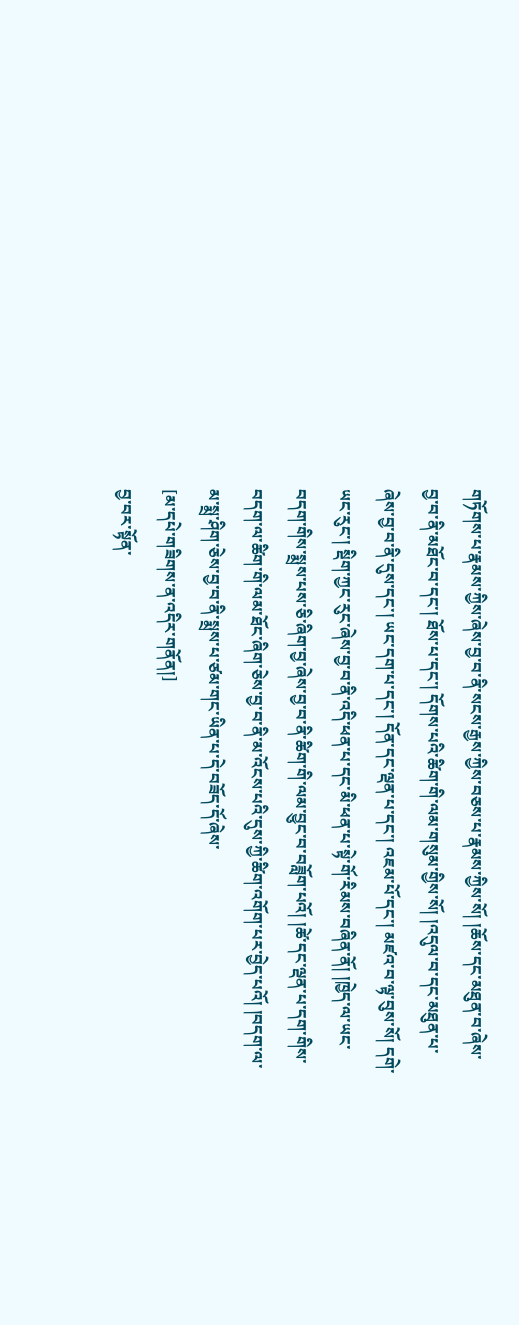གཏོགས་པ་རྣམས་ཀྱིས་ཞེས་བྱ་བ་ནི་སངས་རྒྱས་ཀྱིས་བཅས་པ་རྣམས་ཀྱིས་སོ། །ཆོས་དང་མཐུན་བ་ཞེས་བྱ་བ་ནི་མཐོང་བ་དང་། ཐོས་པ་དང་། དོགས་པའི་ཚིག་གི་ལམ་གསུམ་གྱིས་སོ། །འདུལ་བ་དང་མཐུན་པ་ཞེས་བྱ་བ་ནི་དུས་དང་། ཡང་དག་པ་དང་། དོན་དང་ལྡན་པ་དང་། འཇམ་པོ་དང་། མཛའ་བ་ལྟ་བུས་སོ། དགེ་ཡང་རུང་། སྡིག་ཀྱང་རུང་ཞེས་བྱ་བ་ནི་འདི་ཕན་པ་དང་མི་ཕན་པ་སྟེ་གོ་རིམས་བཞིན་ནོ། །ཁྱེད་ལ་ཡང་བདག་གིས་སྨྲས་པས་ཅི་ཞིག་བྱ་ཞེས་བྱ་བ་ནི་ཚིག་གི་ལམ་བྱུང་བ་བཟློག་པའོ། །ཚེ་དང་ལྡན་པ་དག་གིས་བདག་ལ་ཚིག་གི་ལམ་ཐོང་ཞིག་ཅེས་བྱ་བ་ནི་མ་འོངས་པའི་དུས་ཀྱི་ཚིག་འགོག་པར་བྱེད་པའོ། །བདག་ལ་མ་སྨྲ་ཤིག་ཅེས་བྱ་བ་ནི་སྨྲས་པ་ཙམ་གང་ཡིན་པ་དེ་བཟོད་དོ་ཞེས་
[མ་དཔེ་གཟིགས་ན་འདིར་གནོན།]
བྱ་བར་སྟོན་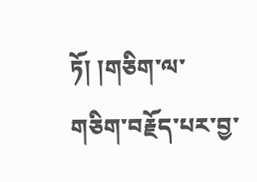ཏོ། །གཅིག་ལ་གཅིག་བརྗོད་པར་བྱ་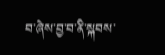བ་ཞེས་བྱ་བ་ནི་སྐབས་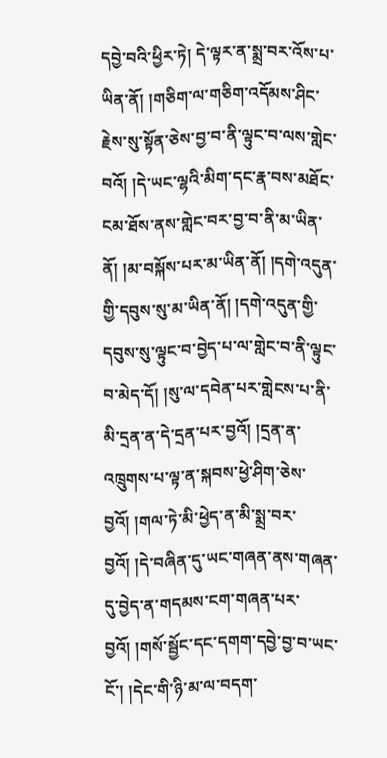དབྱེ་བའི་ཕྱིར་ཏེ། དེ་ལྟར་ན་སྨྲ་བར་འོས་པ་ཡིན་ནོ། །གཅིག་ལ་གཅིག་འདོམས་ཤིང་རྗེས་སུ་སྟོན་ཅེས་བྱ་བ་ནི་ལྟུང་བ་ལས་གླེང་བའོ། །དེ་ཡང་ལྷའི་མིག་དང་རྣ་བས་མཐོང་ངམ་ཐོས་ནས་གླེང་བར་བྱ་བ་ནི་མ་ཡིན་ནོ། །མ་བསྐོས་པར་མ་ཡིན་ནོ། །དགེ་འདུན་གྱི་དབུས་སུ་མ་ཡིན་ནོ། །དགེ་འདུན་གྱི་དབུས་སུ་ལྟུང་བ་བྱེད་པ་ལ་གླེང་བ་ནི་ལྟུང་བ་མེད་དོ། །སུ་ལ་དབེན་པར་གླེངས་པ་ནི་མི་དྲན་ན་དེ་དྲན་པར་བྱའོ། །དྲན་ན་འཁྲུགས་པ་ལྟ་ན་སྐབས་ཕྱེ་ཤིག་ཅེས་བྱའོ། །གལ་ཏེ་མི་ཕྱེད་ན་མི་སྨྲ་བར་བྱའོ། །དེ་བཞིན་དུ་ཡང་གཞན་ནས་གཞན་དུ་བྱེད་ན་གདམས་ངག་གཞན་པར་བྱའོ། །གསོ་སྦྱོང་དང་དགག་དབྱེ་བྱ་བ་ཡང་ངོ་། །དེང་གི་ཉི་མ་ལ་བདག་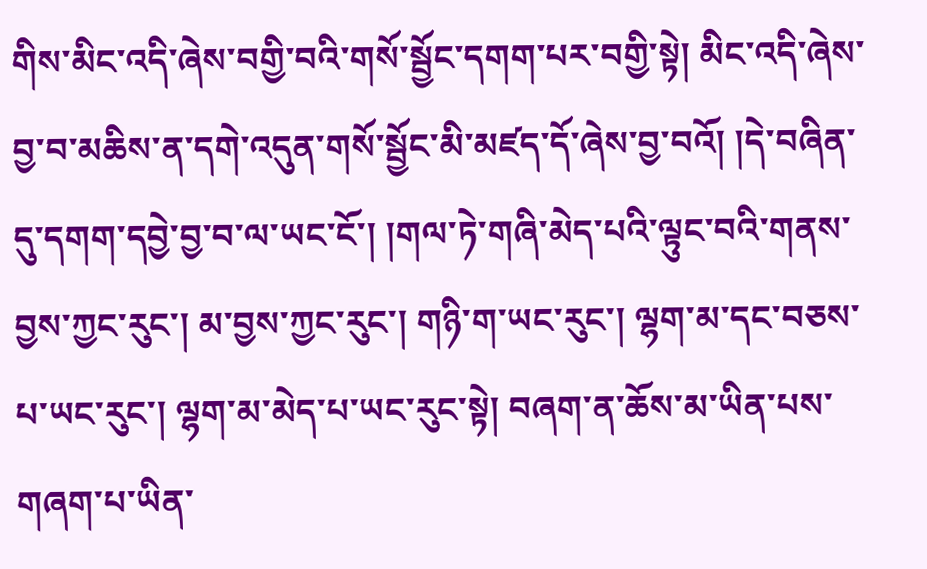གིས་མིང་འདི་ཞེས་བགྱི་བའི་གསོ་སྦྱོང་དགག་པར་བགྱི་སྟེ། མིང་འདི་ཞེས་བྱ་བ་མཆིས་ན་དགེ་འདུན་གསོ་སྦྱོང་མི་མཛད་དོ་ཞེས་བྱ་བའོ། །དེ་བཞིན་དུ་དགག་དབྱེ་བྱ་བ་ལ་ཡང་ངོ་། །གལ་ཏེ་གཞི་མེད་པའི་ལྟུང་བའི་གནས་བྱས་ཀྱང་རུང་། མ་བྱས་ཀྱང་རུང་། གཉི་ག་ཡང་རུང་། ལྷག་མ་དང་བཅས་པ་ཡང་རུང་། ལྷག་མ་མེད་པ་ཡང་རུང་སྟེ། བཞག་ན་ཆོས་མ་ཡིན་པས་གཞག་པ་ཡིན་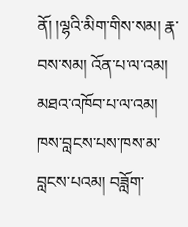ནོ། །ལྷའི་མིག་གིས་སམ། རྣ་བས་སམ། འོན་པ་ལ་འམ། མཐའ་འཁོབ་པ་ལ་འམ། ཁས་བླངས་པས་ཁས་མ་བླངས་པའམ། བཟློག་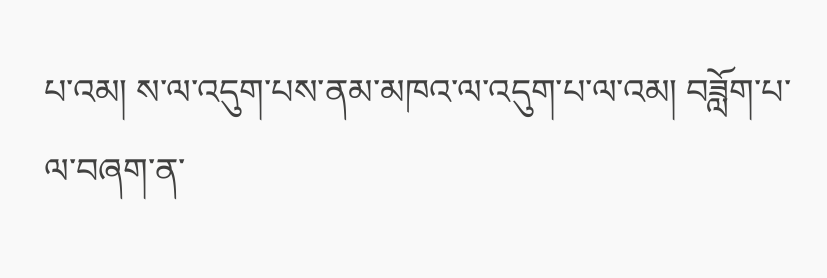པ་འམ། ས་ལ་འདུག་པས་ནམ་མཁའ་ལ་འདུག་པ་ལ་འམ། བཟློག་པ་ལ་བཞག་ན་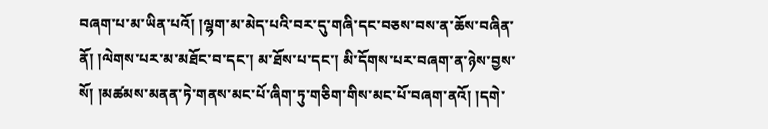བཞག་པ་མ་ཡིན་པའོ། །ལྷག་མ་མེད་པའི་བར་དུ་གཞི་དང་བཅས་བས་ན་ཆོས་བཞིན་ནོ། །ལེགས་པར་མ་མཐོང་བ་དང་། མ་ཐོས་པ་དང་། མི་དོགས་པར་བཞག་ན་ཉེས་བྱས་སོ། །མཚམས་མནན་ཏེ་གནས་མང་པོ་ཞིག་ཏུ་གཅིག་གིས་མང་པོ་བཞག་ནའོ། །དགེ་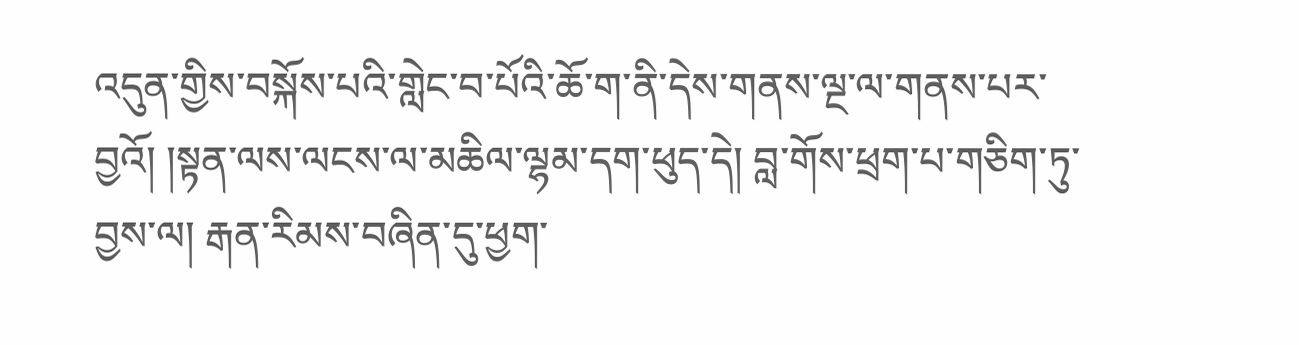འདུན་གྱིས་བསྐོས་པའི་གླེང་བ་པོའི་ཆོ་ག་ནི་དེས་གནས་ལྔ་ལ་གནས་པར་བྱའོ། །སྟན་ལས་ལངས་ལ་མཆིལ་ལྷམ་དག་ཕུད་དེ། བླ་གོས་ཕྲག་པ་གཅིག་ཏུ་བྱས་ལ། རྒན་རིམས་བཞིན་དུ་ཕྱག་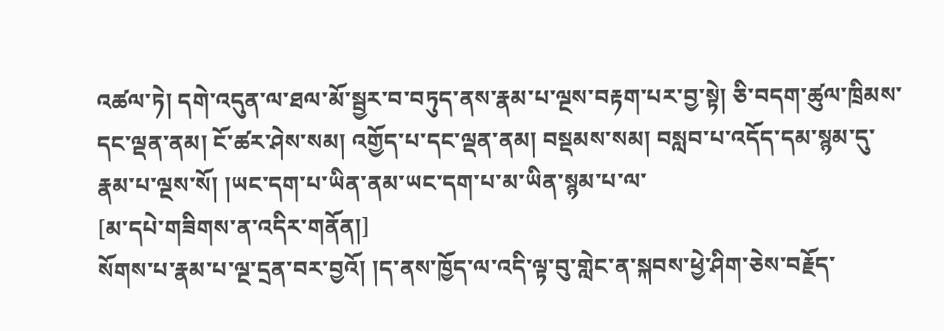འཚལ་ཏེ། དགེ་འདུན་ལ་ཐལ་མོ་སྦྱར་བ་བཏུད་ནས་རྣམ་པ་ལྔས་བརྟག་པར་བྱ་སྟེ། ཅི་བདག་ཚུལ་ཁྲིམས་དང་ལྡན་ནམ། ངོ་ཚར་ཤེས་སམ། འགྱོད་པ་དང་ལྡན་ནམ། བསྡམས་སམ། བསླབ་པ་འདོད་དམ་སྙམ་དུ་རྣམ་པ་ལྔས་སོ། །ཡང་དག་པ་ཡིན་ནམ་ཡང་དག་པ་མ་ཡིན་སྙམ་པ་ལ་
[མ་དཔེ་གཟིགས་ན་འདིར་གནོན།]
སོགས་པ་རྣམ་པ་ལྔ་དྲན་བར་བྱའོ། །ད་ནས་ཁྱོད་ལ་འདི་ལྟ་བུ་གླེང་ན་སྐབས་ཕྱེ་ཤིག་ཅེས་བརྗོད་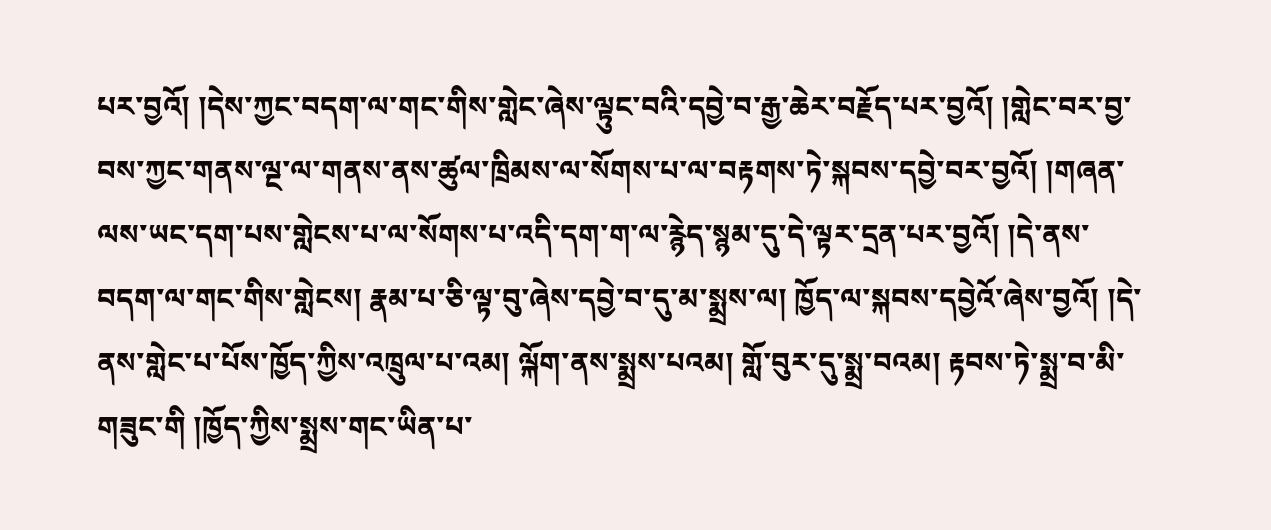པར་བྱའོ། །དེས་ཀྱང་བདག་ལ་གང་གིས་གླེང་ཞེས་ལྟུང་བའི་དབྱེ་བ་རྒྱ་ཆེར་བརྗོད་པར་བྱའོ། །གླེང་བར་བྱ་བས་ཀྱང་གནས་ལྔ་ལ་གནས་ནས་ཚུལ་ཁྲིམས་ལ་སོགས་པ་ལ་བརྟགས་ཏེ་སྐབས་དབྱེ་བར་བྱའོ། །གཞན་ལས་ཡང་དག་པས་གླེངས་པ་ལ་སོགས་པ་འདི་དག་ག་ལ་རྙེད་སྙམ་དུ་དེ་ལྟར་དྲན་པར་བྱའོ། །དེ་ནས་བདག་ལ་གང་གིས་གླེངས། རྣམ་པ་ཅི་ལྟ་བུ་ཞེས་དབྱེ་བ་དུ་མ་སྨྲས་ལ། ཁྱོད་ལ་སྐབས་དབྱེའོ་ཞེས་བྱའོ། །དེ་ནས་གླེང་པ་པོས་ཁྱོད་ཀྱིས་འཁྲུལ་པ་འམ། ལྐོག་ནས་སྨྲས་པའམ། གློ་བུར་དུ་སྨྲ་བའམ། རྟབས་ཏེ་སྨྲ་བ་མི་གཟུང་གི །ཁྱོད་ཀྱིས་སྨྲས་གང་ཡིན་པ་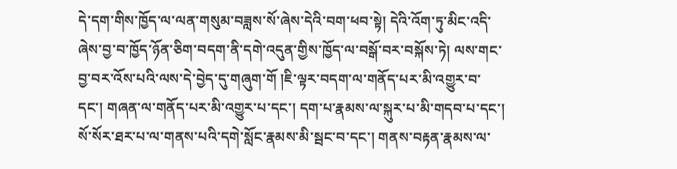དེ་དག་གིས་ཁྱོད་ལ་ལན་གསུམ་བཟླས་སོ་ཞེས་དེའི་བག་ཕབ་སྟེ། དེའི་འོག་ཏུ་མིང་འདི་ཞེས་བྱ་བ་ཁྱོད་ཉོན་ཅིག་བདག་ནི་དགེ་འདུན་གྱིས་ཁྱོད་ལ་བསྒོ་བར་བསྐོས་ཏེ། ལས་གང་བྱ་བར་འོས་པའི་ལས་དེ་བྱེད་དུ་གཞུག་གོ །ཇི་ལྟར་བདག་ལ་གནོད་པར་མི་འགྱུར་བ་དང་། གཞན་ལ་གནོད་པར་མི་འགྱུར་པ་དང་། དག་པ་རྣམས་ལ་སྐུར་པ་མི་གདབ་པ་དང་། སོ་སོར་ཐར་པ་ལ་གནས་པའི་དགེ་སློང་རྣམས་མི་སྦང་བ་དང་། གནས་བརྟན་རྣམས་ལ་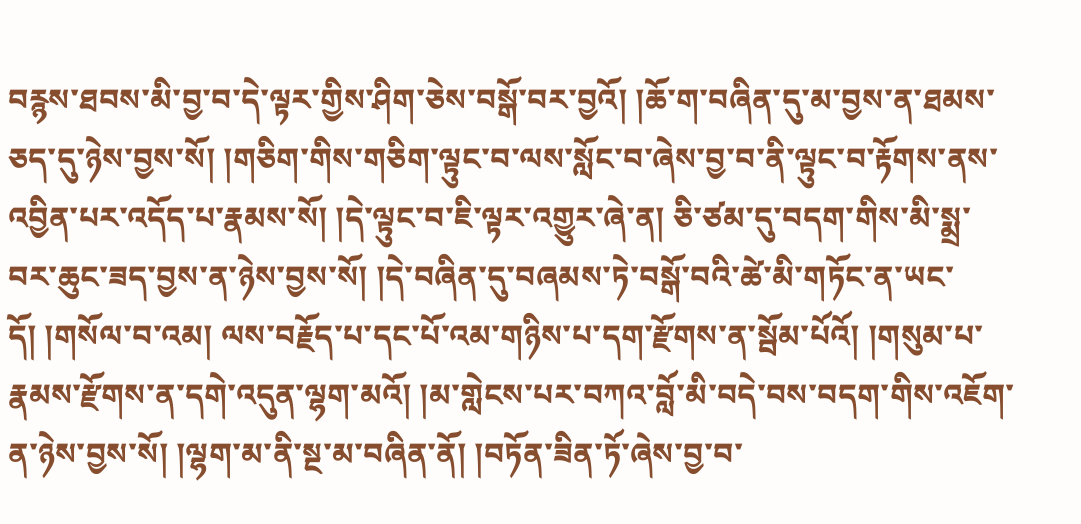བརྙས་ཐབས་མི་བྱ་བ་དེ་ལྟར་གྱིས་ཤིག་ཅེས་བསྒོ་བར་བྱའོ། །ཆོ་ག་བཞིན་དུ་མ་བྱས་ན་ཐམས་ཅད་དུ་ཉེས་བྱས་སོ། །གཅིག་གིས་གཅིག་ལྟུང་བ་ལས་སློང་བ་ཞེས་བྱ་བ་ནི་ལྟུང་བ་རྟོགས་ནས་འབྱིན་པར་འདོད་པ་རྣམས་སོ། །དེ་ལྟུང་བ་ཇི་ལྟར་འགྱུར་ཞེ་ན། ཅི་ཙམ་དུ་བདག་གིས་མི་སྨྲ་བར་ཆུང་ཟད་བྱས་ན་ཉེས་བྱས་སོ། །དེ་བཞིན་དུ་བཞམས་ཏེ་བསྒོ་བའི་ཚེ་མི་གཏོང་ན་ཡང་དོ། །གསོལ་བ་འམ། ལས་བརྗོད་པ་དང་པོ་འམ་གཉིས་པ་དག་རྫོགས་ན་སྦོམ་པོའོ། །གསུམ་པ་རྣམས་རྫོགས་ན་དགེ་འདུན་ལྷག་མའོ། །མ་གླེངས་པར་བཀའ་བློ་མི་བདེ་བས་བདག་གིས་འཇོག་ན་ཉེས་བྱས་སོ། །ལྷག་མ་ནི་སྔ་མ་བཞིན་ནོ། །བཏོན་ཟིན་ཏོ་ཞེས་བྱ་བ་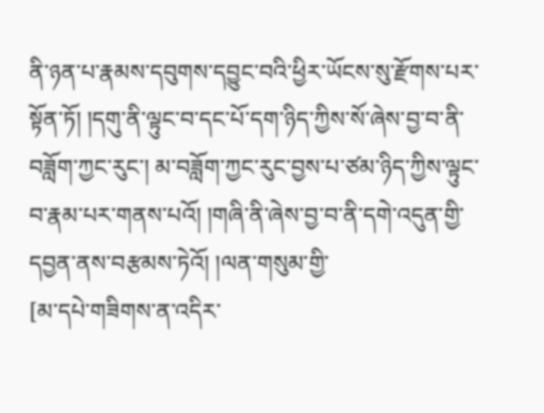ནི་ཉན་པ་རྣམས་དབུགས་དབྱུང་བའི་ཕྱིར་ཡོངས་སུ་རྫོགས་པར་སྟོན་ཏོ། །དགུ་ནི་ལྟུང་བ་དང་པོ་དག་ཉིད་ཀྱིས་སོ་ཞེས་བྱ་བ་ནི་བཟློག་ཀྱང་རུང་། མ་བཟློག་ཀྱང་རུང་བྱས་པ་ཙམ་ཉིད་ཀྱིས་ལྟུང་བ་རྣམ་པར་གནས་པའོ། །གཞི་ནི་ཞེས་བྱ་བ་ནི་དགེ་འདུན་གྱི་དབྱན་ནས་བརྩམས་ཏེའོ། །ལན་གསུམ་གྱི་
[མ་དཔེ་གཟིགས་ན་འདིར་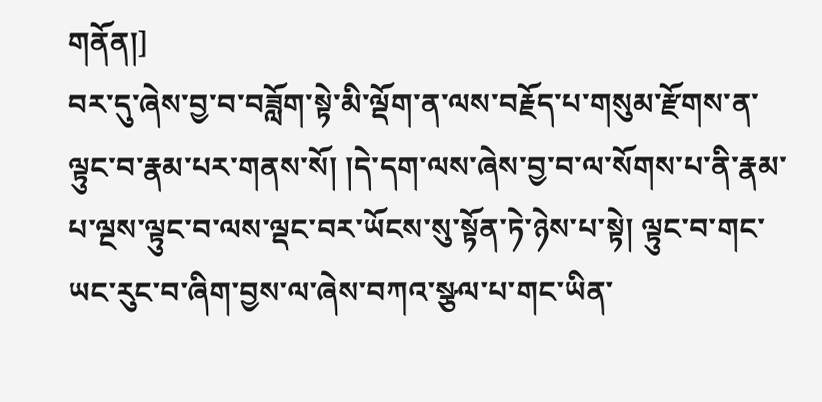གནོན།]
བར་དུ་ཞེས་བྱ་བ་བཟློག་སྟེ་མི་ལྡོག་ན་ལས་བརྗོད་པ་གསུམ་རྫོགས་ན་ལྟུང་བ་རྣམ་པར་གནས་སོ། །དེ་དག་ལས་ཞེས་བྱ་བ་ལ་སོགས་པ་ནི་རྣམ་པ་ལྔས་ལྟུང་བ་ལས་ལྡང་བར་ཡོངས་སུ་སྟོན་ཏེ་ཉེས་པ་སྟེ། ལྟུང་བ་གང་ཡང་རུང་བ་ཞིག་བྱས་ལ་ཞེས་བཀའ་སྩལ་པ་གང་ཡིན་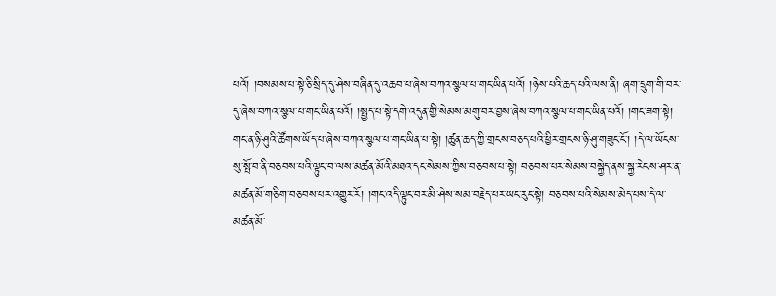པའོ། །བསམས་པ་སྟེ་ཅི་སྲིད་དུ་ཤེས་བཞིན་དུ་འཆབ་པ་ཞེས་བཀའ་སྩལ་པ་གང་ཡིན་པའོ། །ཉེས་པའི་ཆད་པའི་ལས་ནི། ཞག་དྲུག་གི་བར་དུ་ཞེས་བཀའ་སྩལ་པ་གང་ཡིན་པའོ། །སྤྱད་པ་སྟེ་དགེ་འདུན་གྱི་སེམས་མགུ་བར་བྱས་ཞེས་བཀའ་སྩལ་པ་གང་ཡིན་པའོ། །གང་ཟག་སྟེ། གང་ན་ཉི་ཤུའི་ཚོགས་ཡོད་པ་ཞེས་བཀའ་སྩལ་པ་གང་ཡིན་པ་སྟེ། །ཚུན་ཆད་ཀྱི་གྲངས་བཅད་པའི་ཕྱིར་གྲངས་ཉི་ཤུ་གཟུང་ངོ་། །དེ་ལ་ཡོངས་སུ་སྤོ་བ་ནི་བཅབས་པའི་ལྟུང་བ་ལས་མཚན་མོའི་མཐའ་དང་སེམས་ཀྱིས་བཅབས་པ་སྟེ། བཅབས་པར་སེམས་བསྐྱེད་ནས་སྐྱ་རེངས་ཤར་ན་མཚན་མོ་གཅིག་བཅབས་པར་འགྱུར་རོ། །གང་འདི་ལྟུང་བར་མི་ཤེས་སམ་བརྗེད་པར་ཡང་རུང་སྟེ། བཅབས་པའི་སེམས་མེད་པས་དེ་ལ་མཚན་མོ་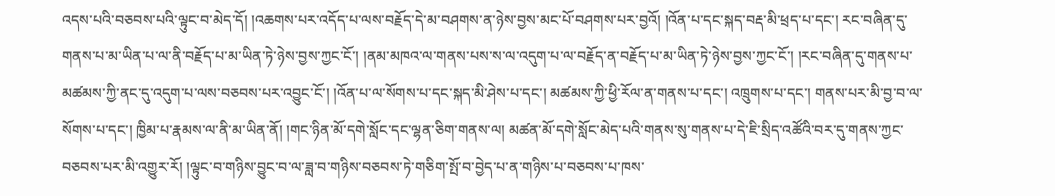འདས་པའི་བཅབས་པའི་ལྟུང་བ་མེད་དོ། །འཆགས་པར་འདོད་པ་ལས་བརྗོད་དེ་མ་བཤགས་ན་ཉེས་བྱས་མང་པོ་བཤགས་པར་བྱའོ། །འོན་པ་དང་སྐད་བརྡ་མི་ཕྲད་པ་དང་། རང་བཞིན་དུ་གནས་པ་མ་ཡིན་པ་ལ་ནི་བརྗོད་པ་མ་ཡིན་ཏེ་ཉེས་བྱས་ཀྱང་ངོ་། །ནམ་མཁའ་ལ་གནས་པས་ས་ལ་འདུག་པ་ལ་བརྗོད་ན་བརྗོད་པ་མ་ཡིན་ཏེ་ཉེས་བྱས་ཀྱང་ངོ་། །རང་བཞིན་དུ་གནས་པ་མཚམས་ཀྱི་ནང་དུ་འདུག་པ་ལས་བཅབས་པར་འབྱུང་ངོ་། །འོན་པ་ལ་སོགས་པ་དང་སྐད་མི་ཤེས་པ་དང་། མཚམས་ཀྱི་ཕྱི་རོལ་ན་གནས་པ་དང་། འཁྲུགས་པ་དང་། གནས་པར་མི་བྱ་བ་ལ་སོགས་པ་དང་། ཁྱིམ་པ་རྣམས་ལ་ནི་མ་ཡིན་ནོ། །གང་ཉིན་མོ་དགེ་སློང་དང་ལྷན་ཅིག་གནས་ལ། མཚན་མོ་དགེ་སློང་མེད་པའི་གནས་སུ་གནས་པ་དེ་ཇི་སྲིད་འཚོའི་བར་དུ་གནས་ཀྱང་བཅབས་པར་མི་འགྱུར་རོ། །ལྟུང་བ་གཉིས་བྱུང་བ་ལ་ཟླ་བ་གཉིས་བཅབས་ཏེ་གཅིག་སྤོ་བ་བྱེད་པ་ན་གཉིས་པ་བཅབས་པ་ཁས་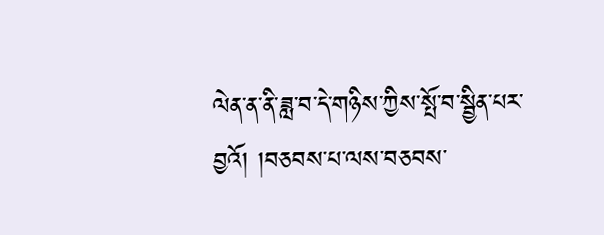ལེན་ན་ནི་ཟླ་བ་དེ་གཉིས་ཀྱིས་སྤོ་བ་སྦྱིན་པར་བྱའོ། །བཅབས་པ་ལས་བཅབས་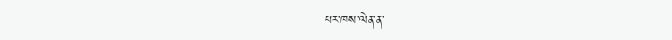པར་ཁས་ལེན་ན་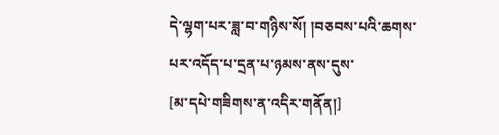དེ་ལྷག་པར་ཟླ་བ་གཉིས་སོ། །བཅབས་པའི་ཆགས་པར་འདོད་པ་དྲན་པ་ཉམས་ནས་དུས་
[མ་དཔེ་གཟིགས་ན་འདིར་གནོན།]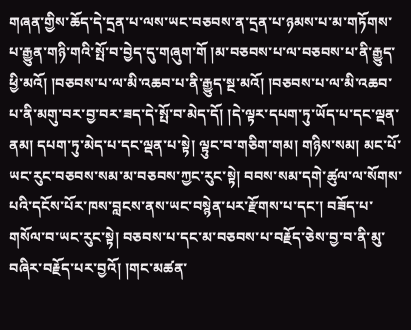གཞན་གྱིས་ཆོད་དེ་དྲན་པ་ལས་ཡང་བཅབས་ན་དྲན་པ་ཉམས་པ་མ་གཏོགས་པ་རྒྱུན་གཉི་གའི་སྤོ་བ་བྱེད་དུ་གཞུག་གོ །མ་བཅབས་པ་ལ་བཅབས་པ་ནི་རྒྱུད་ཕྱི་མའོ། །བཅབས་པ་ལ་མི་འཆབ་པ་ནི་རྒྱུད་སྔ་མའོ། །བཅབས་པ་ལ་མི་འཆབ་པ་ནི་མགུ་བར་བྱ་བར་ཟད་དེ་སྤོ་བ་མེད་དོ། །དེ་ལྟར་དཔག་ཏུ་ཡོད་པ་དང་ལྡན་ནམ། དཔག་ཏུ་མེད་པ་དང་ལྡན་པ་སྟེ། ལྟུང་བ་གཅིག་གམ། གཉིས་སམ། མང་པོ་ཡང་རུང་བཅབས་སམ་མ་བཅབས་ཀྱང་རུང་སྟེ། བབས་སམ་དགེ་ཚུལ་ལ་སོགས་པའི་དངོས་པོར་ཁས་བླངས་ནས་ཡང་བསྙེན་པར་རྫོགས་པ་དང་། བཟོད་པ་གསོལ་བ་ཡང་རུང་སྟེ། བཅབས་པ་དང་མ་བཅབས་པ་བརྗོད་ཅེས་བྱ་བ་ནི་མུ་བཞིར་བརྗོད་པར་བྱའོ། །གང་མཚན་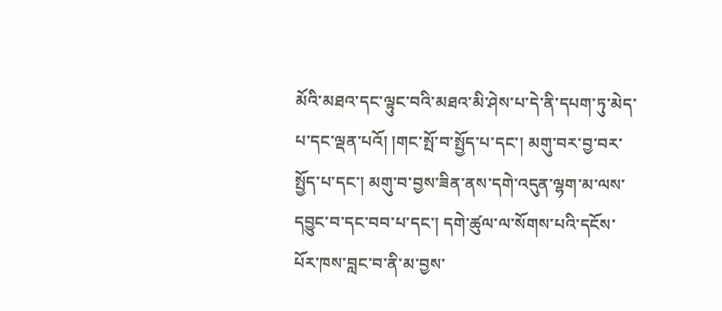མོའི་མཐའ་དང་ལྟུང་བའི་མཐའ་མི་ཤེས་པ་དེ་ནི་དཔག་ཏུ་མེད་པ་དང་ལྡན་པའོ། །གང་སྤོ་བ་སྤྱོད་པ་དང་། མགུ་བར་བྱ་བར་སྤྱོད་པ་དང་། མགུ་བ་བྱས་ཟིན་ནས་དགེ་འདུན་ལྷག་མ་ལས་དབྱུང་བ་དང་བབ་པ་དང་། དགེ་ཚུལ་ལ་སོགས་པའི་དངོས་པོར་ཁས་བླང་བ་ནི་མ་བྱས་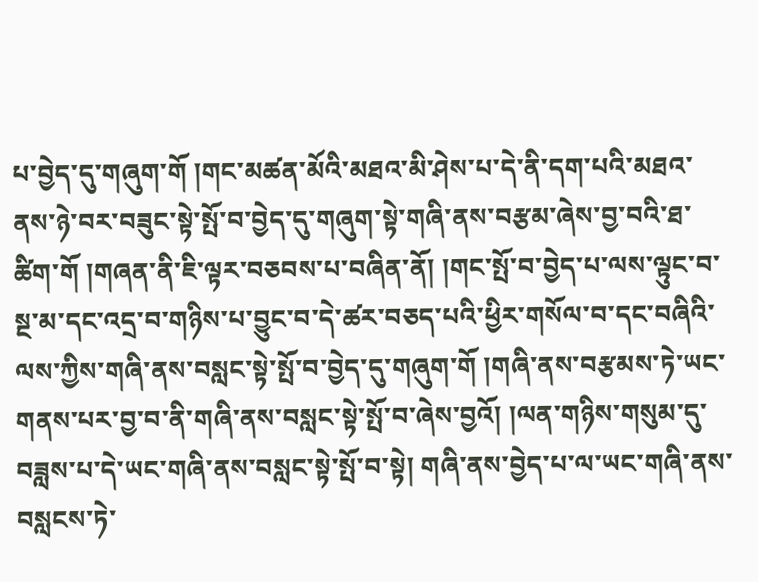པ་བྱེད་དུ་གཞུག་གོ །གང་མཚན་མོའི་མཐའ་མི་ཤེས་པ་དེ་ནི་དག་པའི་མཐའ་ནས་ཉེ་བར་བཟུང་སྟེ་སྤོ་བ་བྱེད་དུ་གཞུག་སྟེ་གཞི་ནས་བརྩམ་ཞེས་བྱ་བའི་ཐ་ཚིག་གོ །གཞན་ནི་ཇི་ལྟར་བཅབས་པ་བཞིན་ནོ། །གང་སྤོ་བ་བྱེད་པ་ལས་ལྟུང་བ་སྔ་མ་དང་འདྲ་བ་གཉིས་པ་བྱུང་བ་དེ་ཚར་བཅད་པའི་ཕྱིར་གསོལ་བ་དང་བཞིའི་ལས་ཀྱིས་གཞི་ནས་བསླང་སྟེ་སྤོ་བ་བྱེད་དུ་གཞུག་གོ །གཞི་ནས་བརྩམས་ཏེ་ཡང་གནས་པར་བྱ་བ་ནི་གཞི་ནས་བསླང་སྟེ་སྤོ་བ་ཞེས་བྱའོ། །ལན་གཉིས་གསུམ་དུ་བཟླས་པ་དེ་ཡང་གཞི་ནས་བསླང་སྟེ་སྤོ་བ་སྟེ། གཞི་ནས་བྱེད་པ་ལ་ཡང་གཞི་ནས་བསླངས་ཏེ་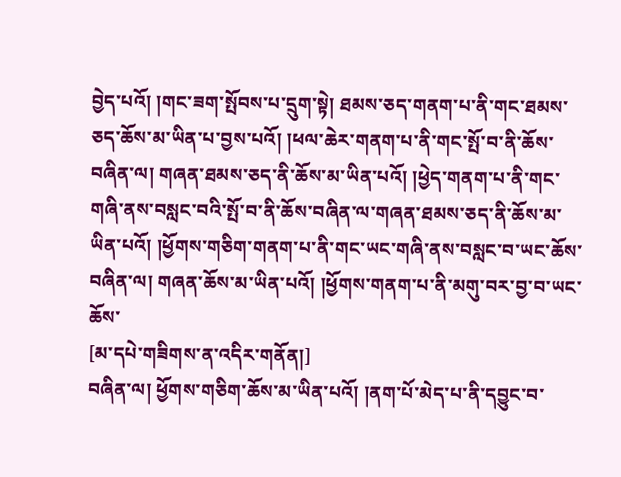བྱེད་པའོ། །གང་ཟག་སྤོབས་པ་དྲུག་སྟེ། ཐམས་ཅད་གནག་པ་ནི་གང་ཐམས་ཅད་ཆོས་མ་ཡིན་པ་བྱས་པའོ། །ཕལ་ཆེར་གནག་པ་ནི་གང་སྤོ་བ་ནི་ཆོས་བཞིན་ལ། གཞན་ཐམས་ཅད་ནི་ཆོས་མ་ཡིན་པའོ། །ཕྱེད་གནག་པ་ནི་གང་གཞི་ནས་བསླང་བའི་སྤོ་བ་ནི་ཆོས་བཞིན་ལ་གཞན་ཐམས་ཅད་ནི་ཆོས་མ་ཡིན་པའོ། །ཕྱོགས་གཅིག་གནག་པ་ནི་གང་ཡང་གཞི་ནས་བསླང་བ་ཡང་ཆོས་བཞིན་ལ། གཞན་ཆོས་མ་ཡིན་པའོ། །ཕྱོགས་གནག་པ་ནི་མགུ་བར་བྱ་བ་ཡང་ཆོས་
[མ་དཔེ་གཟིགས་ན་འདིར་གནོན།]
བཞིན་ལ། ཕྱོགས་གཅིག་ཆོས་མ་ཡིན་པའོ། །ནག་པོ་མེད་པ་ནི་དབྱུང་བ་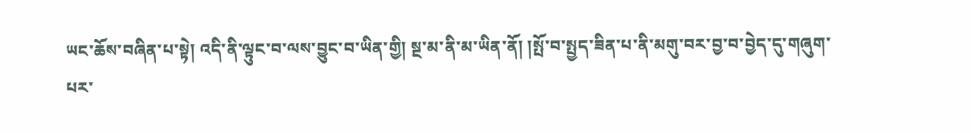ཡང་ཆོས་བཞིན་པ་སྟེ། འདི་ནི་ལྟུང་བ་ལས་བྱུང་བ་ཡིན་གྱི། སྔ་མ་ནི་མ་ཡིན་ནོ། །སྤོ་བ་སྤྱད་ཟིན་པ་ནི་མགུ་བར་བྱ་བ་བྱེད་དུ་གཞུག་པར་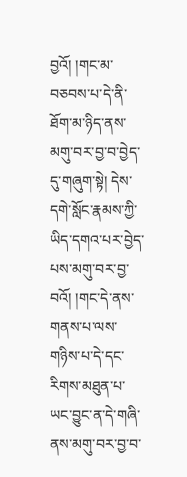བྱའོ། །གང་མ་བཅབས་པ་དེ་ནི་ཐོག་མ་ཉིད་ནས་མགུ་བར་བྱ་བ་བྱེད་དུ་གཞུག་སྟེ། དེས་དགེ་སློང་རྣམས་ཀྱི་ཡིད་དགའ་པར་བྱེད་པས་མགུ་བར་བྱ་བའོ། །གང་དེ་ནས་གནས་པ་ལས་གཉིས་པ་དེ་དང་རིགས་མཐུན་པ་ཡང་བྱུང་ན་དེ་གཞི་ནས་མགུ་བར་བྱ་བ་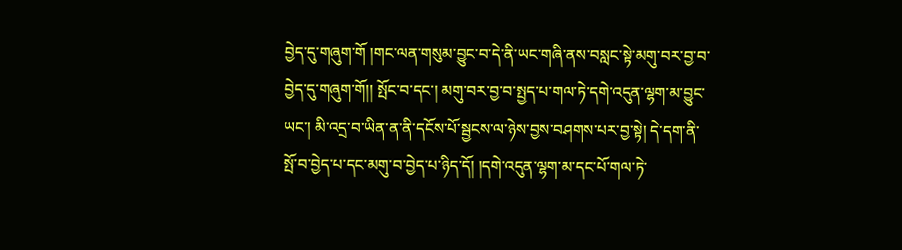བྱེད་དུ་གཞུག་གོ །གང་ལན་གསུམ་བྱུང་བ་དེ་ནི་ཡང་གཞི་ནས་བསླང་སྟེ་མགུ་བར་བྱ་བ་བྱེད་དུ་གཞུག་གོ།། སྤོང་བ་དང་། མགུ་བར་བྱ་བ་སྤྱད་པ་གལ་ཏེ་དགེ་འདུན་ལྷག་མ་བྱུང་ཡང་། མི་འདྲ་བ་ཡིན་ན་ནི་དངོས་པོ་སྦྱངས་ལ་ཉེས་བྱས་བཤགས་པར་བྱ་སྟེ། དེ་དག་ནི་སྤོ་བ་བྱེད་པ་དང་མགུ་བ་བྱེད་པ་ཉིད་དོ། །དགེ་འདུན་ལྷག་མ་དང་པོ་གལ་ཏེ་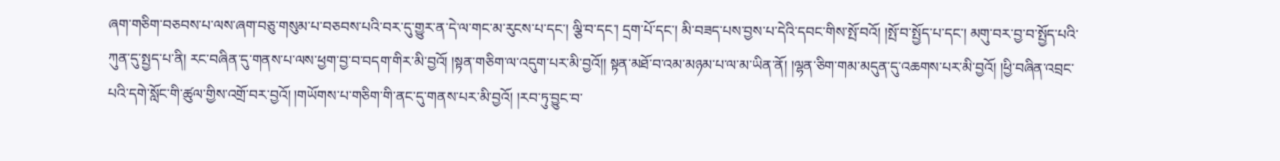ཞག་གཅིག་བཅབས་པ་ལས་ཞག་བཅུ་གསུམ་པ་བཅབས་པའི་བར་དུ་གྱུར་ན་དེ་ལ་གང་མ་རུངས་པ་དང་། ལྕི་བ་དང་། དྲག་པོ་དང་། མི་བཟད་པས་བྱས་པ་དེའི་དབང་གིས་སྤོ་བའོ། །སྤོ་བ་སྤྱོད་པ་དང་། མགུ་བར་བྱ་བ་སྤྱོད་པའི་ཀུན་དུ་སྤྱད་པ་ནི། རང་བཞིན་དུ་གནས་པ་ལས་ཕྱག་བྱ་བ་བདག་གིར་མི་བྱའོ། །སྟན་གཅིག་ལ་འདུག་པར་མི་བྱའོ།། སྟན་མཐོ་བ་འམ་མཉམ་པ་ལ་མ་ཡིན་ནོ། །ལྷན་ཅིག་གམ་མདུན་དུ་འཆགས་པར་མི་བྱའོ། །ཕྱི་བཞིན་འབྲང་པའི་དགེ་སློང་གི་ཚུལ་གྱིས་འགྲོ་བར་བྱའོ། །གཡོགས་པ་གཅིག་གི་ནང་དུ་གནས་པར་མི་བྱའོ། །རབ་ཏུ་བྱུང་བ་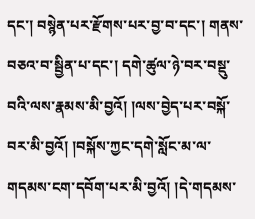དང་། བསྙེན་པར་རྫོགས་པར་བྱ་བ་དང་། གནས་བཅའ་བ་སྦྱིན་པ་དང་། དགེ་ཚུལ་ཉེ་བར་བསྡུ་བའི་ལས་རྣམས་མི་བྱའོ། །ལས་བྱེད་པར་བསྐོ་བར་མི་བྱའོ། །བསྐོས་ཀྱང་དགེ་སློང་མ་ལ་གདམས་ངག་དབོག་པར་མི་བྱའོ། །དེ་གདམས་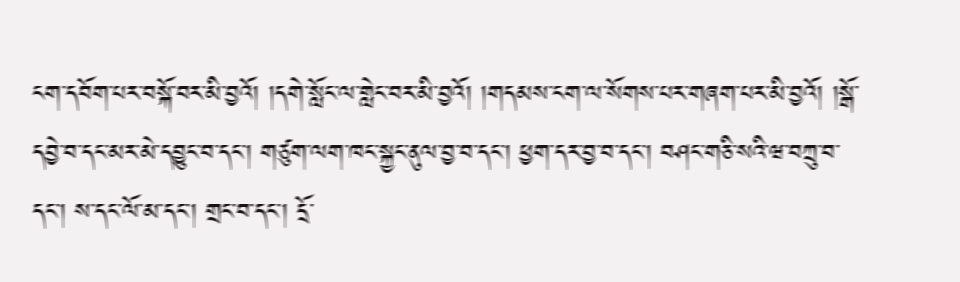ངག་དབོག་པར་བསྐོ་བར་མི་བྱའོ། །དགེ་སློང་ལ་གླེང་བར་མི་བྱའོ། །གདམས་ངག་ལ་སོགས་པར་གཞག་པར་མི་བྱའོ། །སྒོ་དབྱེ་བ་དང་མར་མེ་དབྱུང་བ་དང་། གཙུག་ལག་ཁང་སྐྱང་ནུལ་བྱ་བ་དང་། ཕྱག་དར་བྱ་བ་དང་། བཤང་གཅི་སའི་ཝ་བཀྲུ་བ་དང་། ས་དང་ལོ་མ་དང་། གྲང་བ་དང་། དྲོ་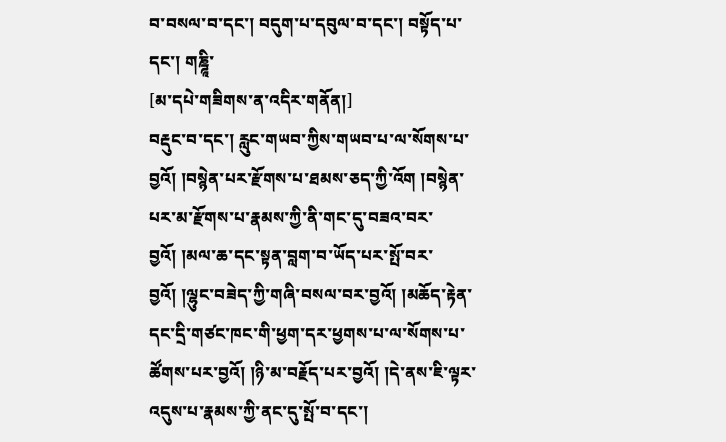བ་བསལ་བ་དང་། བདུག་པ་དབུལ་བ་དང་། བསྟོད་པ་དང་། གཎྜཱི་
[མ་དཔེ་གཟིགས་ན་འདིར་གནོན།]
བརྡུང་བ་དང་། རླུང་གཡབ་ཀྱིས་གཡབ་པ་ལ་སོགས་པ་བྱའོ། །བསྙེན་པར་རྫོགས་པ་ཐམས་ཅད་ཀྱི་འོག །བསྙེན་པར་མ་རྫོགས་པ་རྣམས་ཀྱི་ནི་གང་དུ་བཟའ་བར་བྱའོ། །མལ་ཆ་དང་སྟན་བླག་བ་ཡོད་པར་སྤོ་བར་བྱའོ། །ལྷུང་བཟེད་ཀྱི་གཞི་བསལ་བར་བྱའོ། །མཆོད་རྟེན་དང་དྲི་གཙང་ཁང་གི་ཕྱག་དར་ཕྱགས་པ་ལ་སོགས་པ་ཚོགས་པར་བྱའོ། །ཉི་མ་བརྗོད་པར་བྱའོ། །དེ་ནས་ཇི་ལྟར་འདུས་པ་རྣམས་ཀྱི་ནང་དུ་སྤོ་བ་དང་།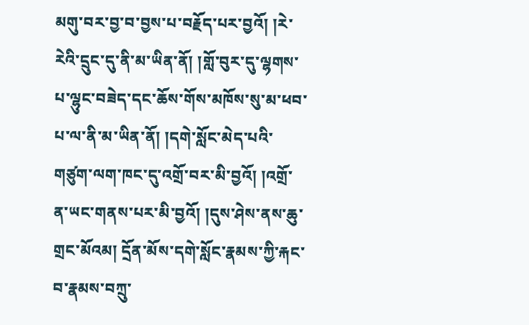མགུ་བར་བྱ་བ་བྱས་པ་བརྗོད་པར་བྱའོ། །རེ་རེའི་དྲུང་དུ་ནི་མ་ཡིན་ནོ། །གློ་བུར་དུ་ལྷགས་པ་ལྷུང་བཟེད་དང་ཆོས་གོས་མཁོས་སུ་མ་ཕབ་པ་ལ་ནི་མ་ཡིན་ནོ། །དགེ་སློང་མེད་པའི་གཙུག་ལག་ཁང་དུ་འགྲོ་བར་མི་བྱའོ། །འགྲོ་ན་ཡང་གནས་པར་མི་བྱའོ། །དུས་ཤེས་ནས་ཆུ་གྲང་མོའམ། དྲོན་མོས་དགེ་སློང་རྣམས་ཀྱི་རྐང་བ་རྣམས་བཀྲུ་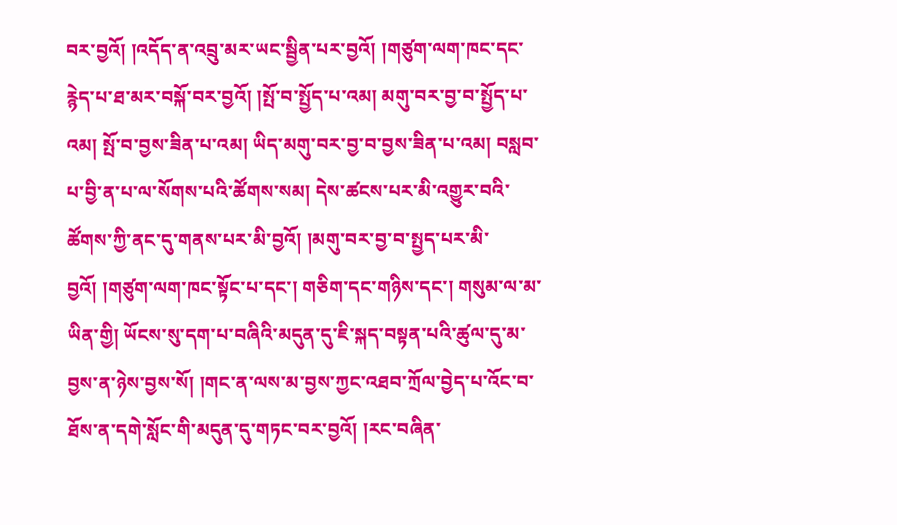བར་བྱའོ། །འདོད་ན་འབྲུ་མར་ཡང་སྦྱིན་པར་བྱའོ། །གཙུག་ལག་ཁང་དང་རྙེད་པ་ཐ་མར་བསྐོ་བར་བྱའོ། །སྤོ་བ་སྤྱོད་པ་འམ། མགུ་བར་བྱ་བ་སྤྱོད་པ་འམ། སྤོ་བ་བྱས་ཟིན་པ་འམ། ཡིད་མགུ་བར་བྱ་བ་བྱས་ཟིན་པ་འམ། བསླབ་པ་བྱི་ན་པ་ལ་སོགས་པའི་ཚོགས་སམ། དེས་ཚངས་པར་མི་འགྱུར་བའི་ཚོགས་ཀྱི་ནང་དུ་གནས་པར་མི་བྱའོ། །མགུ་བར་བྱ་བ་སྤྱད་པར་མི་བྱའོ། །གཙུག་ལག་ཁང་སྟོང་པ་དང་། གཅིག་དང་གཉིས་དང་། གསུམ་ལ་མ་ཡིན་གྱི། ཡོངས་སུ་དག་པ་བཞིའི་མདུན་དུ་ཇི་སྐད་བསྟན་པའི་ཚུལ་དུ་མ་བྱས་ན་ཉེས་བྱས་སོ། །གང་ན་ལས་མ་བྱས་ཀྱང་འཐབ་ཀྲོལ་བྱེད་པ་འོང་བ་ཐོས་ན་དགེ་སློང་གི་མདུན་དུ་གཏང་བར་བྱའོ། །རང་བཞིན་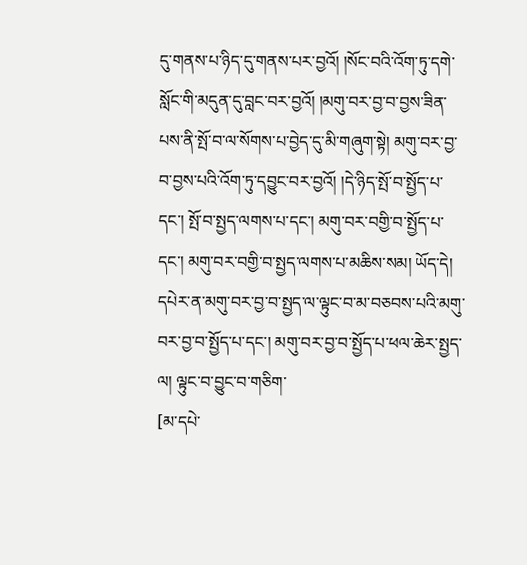དུ་གནས་པ་ཉིད་དུ་གནས་པར་བྱའོ། །སོང་བའི་འོག་ཏུ་དགེ་སློང་གི་མདུན་དུ་བླང་བར་བྱའོ། །མགུ་བར་བྱ་བ་བྱས་ཟིན་པས་ནི་སྤོ་བ་ལ་སོགས་པ་བྱེད་དུ་མི་གཞུག་སྟེ། མགུ་བར་བྱ་བ་བྱས་པའི་འོག་ཏུ་དབྱུང་བར་བྱའོ། །དེ་ཉིད་སྤོ་བ་སྤྱོད་པ་དང་། སྤོ་བ་སྤྱད་ལགས་པ་དང་། མགུ་བར་བགྱི་བ་སྤྱོད་པ་དང་། མགུ་བར་བགྱི་བ་སྤྱད་ལགས་པ་མཆིས་སམ། ཡོད་དེ། དཔེར་ན་མགུ་བར་བྱ་བ་སྤྱད་ལ་ལྟུང་བ་མ་བཅབས་པའི་མགུ་བར་བྱ་བ་སྤྱོད་པ་དང་། མགུ་བར་བྱ་བ་སྤྱོད་པ་ཕལ་ཆེར་སྤྱད་ལ། ལྟུང་བ་བྱུང་བ་གཅིག་
[མ་དཔེ་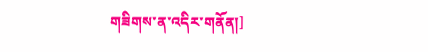གཟིགས་ན་འདིར་གནོན།]